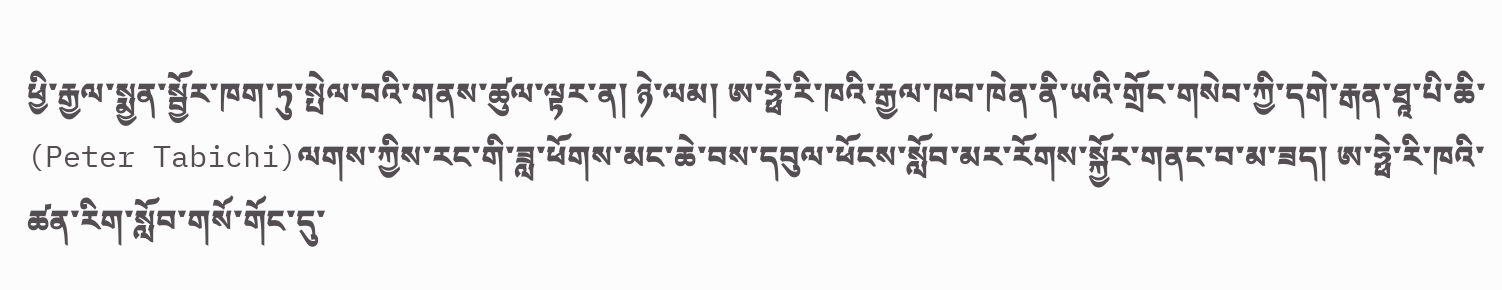ཕྱི་རྒྱལ་སྨྱན་སྦྱོར་ཁག་ཏུ་སྤེལ་བའི་གནས་ཚུལ་ལྟར་ན། ཉེ་ལམ། ཨ་ཧྥེ་རི་ཁའི་རྒྱལ་ཁབ་ཁེན་ནི་ཡའི་གྲོང་གསེབ་ཀྱི་དགེ་རྒན་ཐཱ་པི་ཆི་ (Peter Tabichi)ལགས་ཀྱིས་རང་གི་ཟླ་ཕོགས་མང་ཆེ་བས་དབུལ་ཕོངས་སློབ་མར་རོགས་སྐྱོར་གནང་བ་མ་ཟད། ཨ་ཧྥེ་རི་ཁའི་ཚན་རིག་སློབ་གསོ་གོང་དུ་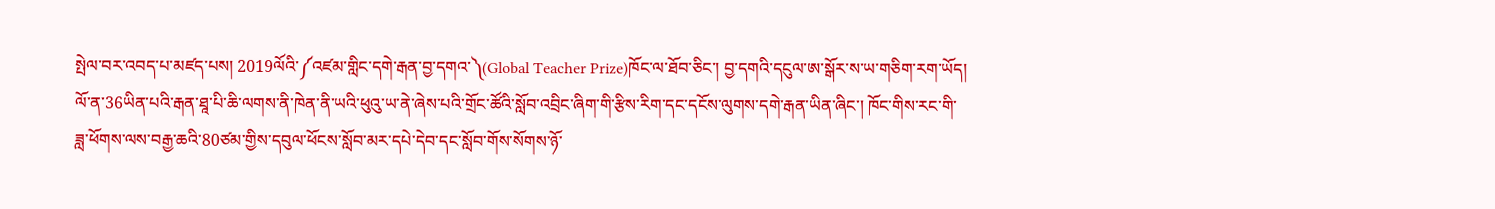སྤེལ་བར་འབད་པ་མཛད་པས། 2019ལོའི་༼འཛམ་གླིང་དགེ་རྒན་བྱ་དགའ་༽(Global Teacher Prize)ཁོང་ལ་ཐོབ་ཅིང་། བྱ་དགའི་དངུལ་ཨ་སྒོར་ས་ཡ་གཅིག་རག་ཡོད།
ལོ་ན་36ཡིན་པའི་རྒན་ཐཱ་པི་ཆི་ལགས་ནི་ཁེན་ནི་ཡའི་ཕུའུ་ཡ་ནེ་ཞེས་པའི་གྲོང་ཚོའི་སློབ་འབྲིང་ཞིག་གི་རྩིས་རིག་དང་དངོས་ལུགས་དགེ་རྒན་ཡིན་ཞིང་། ཁོང་གིས་རང་གི་ཟླ་ཕོགས་ལས་བརྒྱ་ཆའི་80ཙམ་གྱིས་དབུལ་ཕོངས་སློབ་མར་དཔེ་དེབ་དང་སློབ་གོས་སོགས་ཉོ་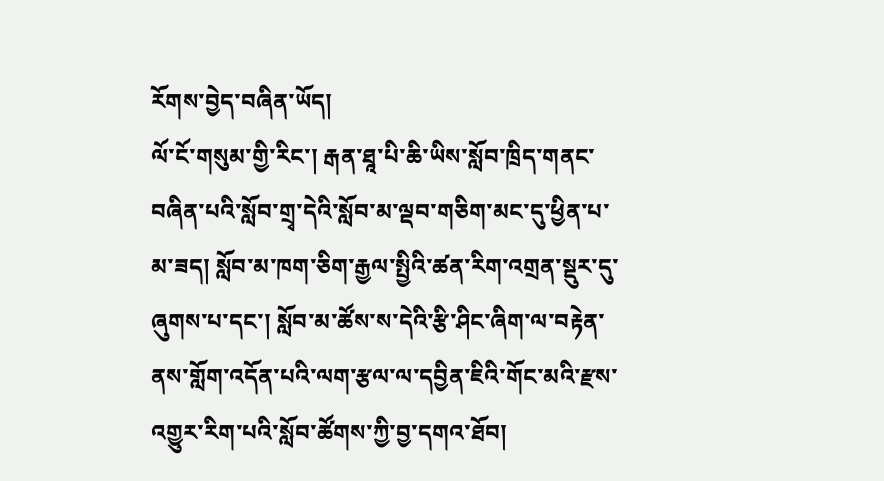རོགས་བྱེད་བཞིན་ཡོད།
ལོ་ངོ་གསུམ་གྱི་རིང་། རྒན་ཐཱ་པི་ཆི་ཡིས་སློབ་ཁྲིད་གནང་བཞིན་པའི་སློབ་གྲྭ་དེའི་སློབ་མ་ལྡབ་གཅིག་མང་དུ་ཕྱིན་པ་མ་ཟད། སློབ་མ་ཁག་ཅིག་རྒྱལ་སྤྱིའི་ཚན་རིག་འགྲན་སྡུར་དུ་ཞུགས་པ་དང་། སློབ་མ་ཚོས་ས་དེའི་རྩི་ཤིང་ཞིག་ལ་བརྟེན་ནས་གློག་འདོན་པའི་ལག་རྩལ་ལ་དབྱིན་ཇིའི་གོང་མའི་རྫས་འགྱུར་རིག་པའི་སློབ་ཚོགས་ཀྱི་བྱ་དགའ་ཐོབ།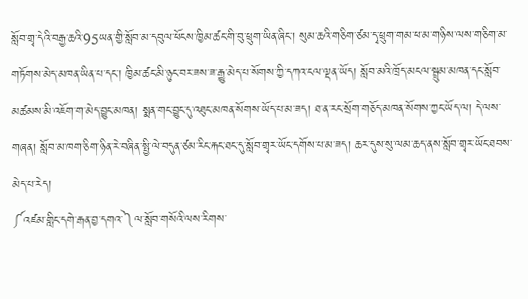སློབ་གྲྭ་དེའི་བརྒྱ་ཆའི་95ཡན་གྱི་སློབ་མ་དབུལ་ཕོངས་ཁྱིམ་ཚང་གི་བུ་ཕྲུག་ཡིན་ཞིང་། སུམ་ཆའི་གཅིག་ཙམ་དྭ་ཕྲུག་གམ་ཕ་མ་གཉིས་ལས་གཅིག་མ་གཏོགས་མེད་མཁན་ཡིན་པ་དང་། ཁྱིམ་ཚང་མི་ཉུང་བར་ཟས་ཟ་རྒྱུ་མེད་པ་སོགས་ཀྱི་དཀའ་ངལ་ལྡན་ཡོད། སློབ་མའི་ཁྲོད་མངལ་སྦྲུམ་མཁན་དང་སློབ་མཚམས་མི་འཇོག་ག་མེད་བྱུང་མཁན། སྨན་གང་བྱུང་དུ་འཐུང་མཁན་སོགས་ཡོད་པ་མ་ཟད། ཐ་ན་རང་སྲོག་གཅོད་མཁན་སོགས་ཀྱང་ཡོད་ལ། དེ་ལས་གཞན། སློབ་མ་ཁག་ཅིག་ཉིན་རེ་བཞིན་སྤྱི་ལེ་བདུན་ཙམ་རིང་རྐང་ཐང་དུ་སློབ་གྲྭར་ཡོང་དགོས་པ་མ་ཟད། ཆར་དུས་སུ་ལམ་ཆད་ནས་སློབ་གྲྭར་ཡོང་ཐབས་མེད་པ་རེད།
༼འཛམ་གླིང་དགེ་རྒན་བྱ་དགའ་༽ལ་སློབ་གསོའི་ལས་རིགས་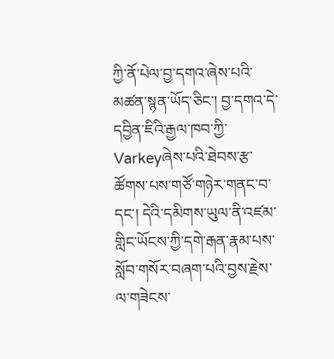ཀྱི་ནོ་པེལ་བྱ་དགའ་ཞེས་པའི་མཚན་སྙན་ཡོད་ཅིང་། བྱ་དགའ་དེ་དབྱིན་ཇིའི་རྒྱལ་ཁབ་ཀྱི་Varkeyཞེས་པའི་ཐེབས་རྩ་ཚོགས་པས་གཙོ་གཉེར་གནང་བ་དང་། དེའི་དམིགས་ཡུལ་ནི་འཛམ་གླིང་ཡོངས་ཀྱི་དགེ་རྒན་རྣམ་པས་སློབ་གསོར་བཞག་པའི་བྱས་རྗེས་ལ་གཟེངས་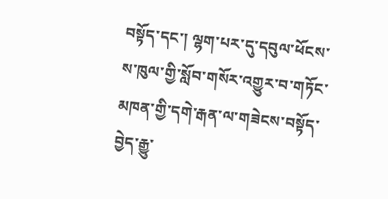བསྟོད་དང་། ལྷག་པར་དུ་དབུལ་ཕོངས་ས་ཁུལ་གྱི་སློབ་གསོར་འགྱུར་བ་གཏོང་མཁན་གྱི་དགེ་རྒན་ལ་གཟེངས་བསྟོད་བྱེད་རྒྱུ་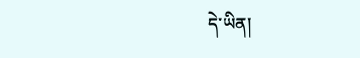དེ་ཡིན།